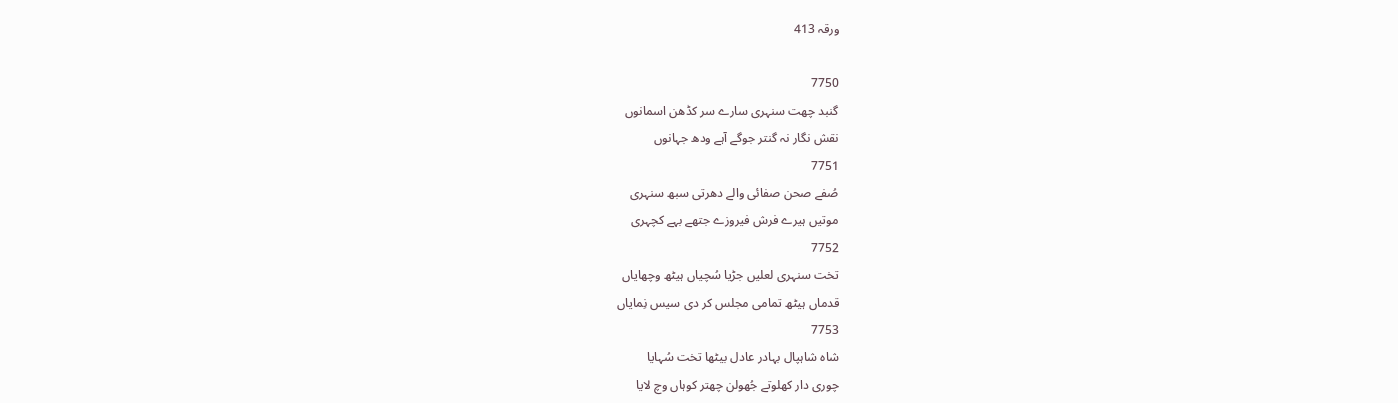ورقہ 413

7750
گنبد چھت سنہری سارے سر کڈھن اسمانوں
نقش نگار نہ گنتر جوگے آہے ودھ جہانوں
7751
صُفے صحن صفائی والے دھرتی سبھ سنہری
موتیں ہیرے فرش فیروزے جتھے بہے کچہری
7752
تخت سنہری لعلیں جڑیا سُچیاں ہیٹھ وچھایاں
قدماں ہیٹھ تمامی مجلس کر دی سیس نِمایاں
7753
شاہ شاہپال بہادر عادل بیٹھا تخت سُہایا
چوری دار کھلوتے جُھولن چھتر کوہاں وچ لایا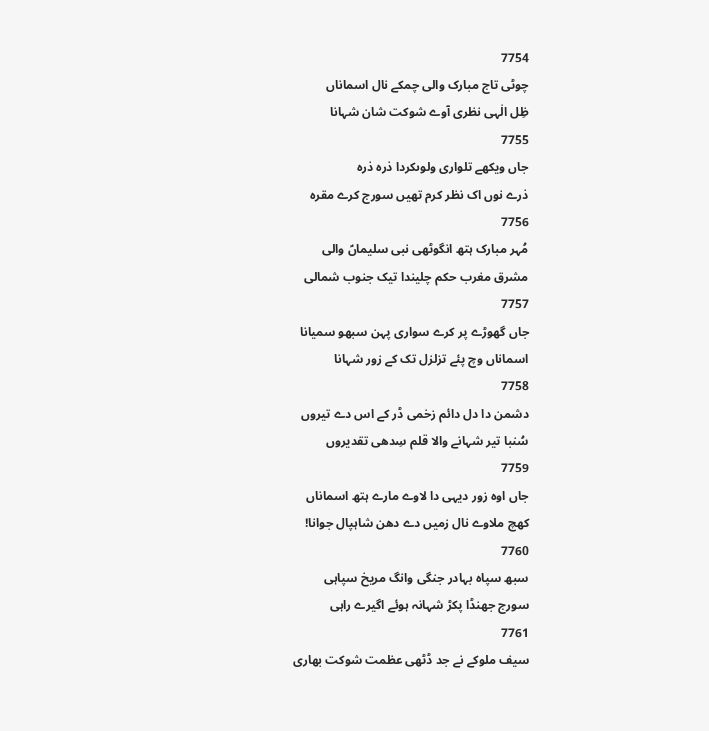7754
چوٹی تاج مبارک والی چمکے نال اسماناں
ظِل الٰہی نظری آوے شوکت شان شہانا
7755
جاں ویکھے تلواری ولوںکردا ذرہ ذرہ
ذرے نوں اک نظر کرم تھیں سورج کرے مقرہ
7756
مُہر مبارک ہتھ انگوٹھی نبی سلیماںؑ والی
مشرق مغرب حکم چلیندا تیک جنوب شمالی
7757
جاں گھوڑے پر کرے سواری پہن سبھو سمیانا
اسماناں وچ پئے تزلزل تک کے زور شہانا
7758
دشمن دا دل دائم زخمی ڈر کے اس دے تیروں
سُنبا تیر شہانے والا قلم سِدھی تقدیروں
7759
جاں اوہ زور دیہی دا لاوے مارے ہتھ اسماناں
کھچ ملاوے نال زمیں دے دھن شاہپال جوانا!
7760
سبھ سپاہ بہادر جنگی وانگ مریخ سپاہی
سورج جھنڈا پکڑ شہانہ ہوئے اگیرے راہی
7761
سیف ملوکے نے جد ڈٹھی عظمت شوکت بھاری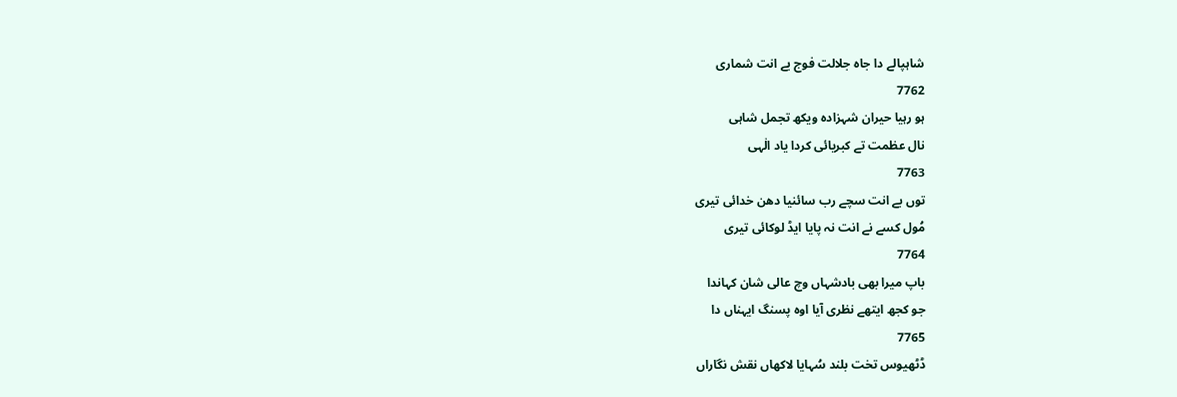شاہپالے دا جاہ جلالت فوج بے انت شماری
7762
ہو رہیا حیران شہزادہ ویکھ تجمل شاہی
نال عظمت تے کبریائی کردا یاد الٰہی
7763
توں بے انت سچے رب سائنیا دھن خدائی تیری
مُول کسے نے انت نہ پایا ایڈ لوکائی تیری
7764
باپ میرا بھی بادشہاں وچ عالی شان کہاندا
جو کجھ ایتھے نظری آیا اوہ پسنگ ایہناں دا
7765
ڈٹھیوس تخت بلند سُہایا لاکھاں نقش نگاراں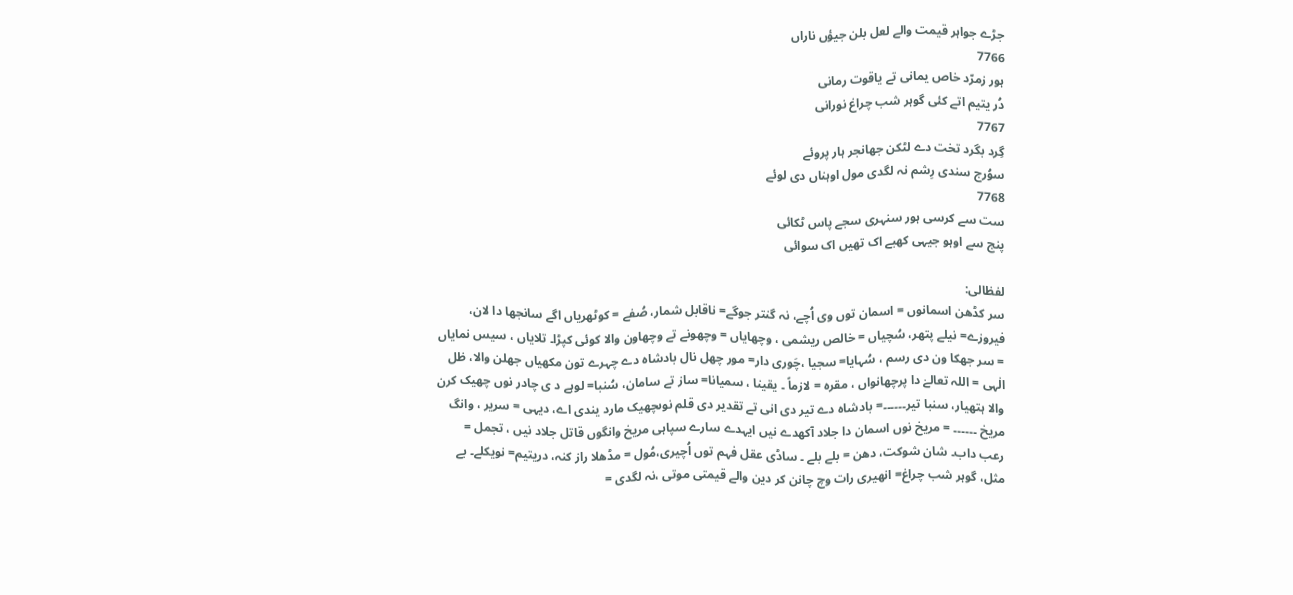جڑے جواہر قیمت والے لعل بلن جیؤں ناراں
7766
ہور زمرّد خاص یمانی تے یاقوت رمانی
دُر یتیم اتے کئی گوہر شب چراغ نورانی
7767
گِرد بگرد تخت دے لٹکن جھانجر ہار پروئے
سوُرج سندی رِشم نہ لگدی مول اوہناں دی لوئے
7768
ست سے کرسی ہور سنہری سجے پاس ٹکائی
پنج سے اوہو جیہی کھبے اک تھیں اک سوائی

لفظالی:
سر کڈھن اسمانوں = اسمان توں وی اُچے، نہ گنتر جوگے= ناقابل شمار، صُفے = کوٹھریاں اگے سانجھا دا لان، فیروزے= نیلے پتھر، سُچیاں = خالص ریشمی ، وچھایاں = وچھونے تے وچھاون والا کوئی کپڑا۔ تلایاں ، سیس نمایاں = سر جھکا ون دی رسم ، سُہایا= سجیا ،چَوری دار= مور چھل نال بادشاہ دے چہرے تون مکھیاں جھلن والا، ظل الٰہی = اللہ تعالےٰ دا پرچھانواں ، مقرہ = لازماً ۔ یقینا ، سمیانا= ساز تے سامان، سُنبا= لوہے د ی چادر نوں چھیک کرن والا ہتھیار، سنبا تیر۔۔۔۔۔۔= بادشاہ دے تیر دی انی تے تقدیر دی قلم نوںچھیک مارد یندی اے، دیہی = سریر ، وانگ مریخ ۔۔۔۔۔۔ = مریخ نوں اسمان دا جلاد آکھدے نیں ایہدے سارے سپاہی مریخ وانگوں قاتل جلاد نیں ، تجمل = رعب داب۔ شان شوکت، دھن = بلے بلے ۔ ساڈی عقل فہم توں اُچیری،مُول = مڈھلا راز کنہ، دریتیم= نویکلے۔ بے مثل، گوہر شب چراغ= انھیری رات وچ چانن کر دین والے قیمتی موتی ،نہ لگدی =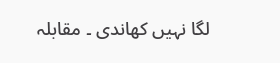لگا نہیں کھاندی ۔ مقابلہ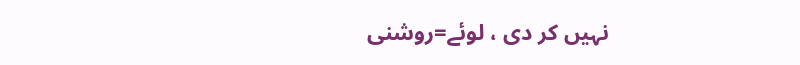نہیں کر دی ، لوئے=روشنی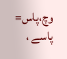وچ،پاس= پاسے ،